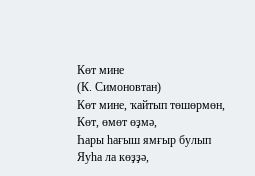Көт мине
(К. Симоновтан)
Көт мине, ҡайтып төшөрмөн,
Көт, өмөт өҙмә,
Һары һағыш ямғыр булып
Яуһа ла көҙҙә,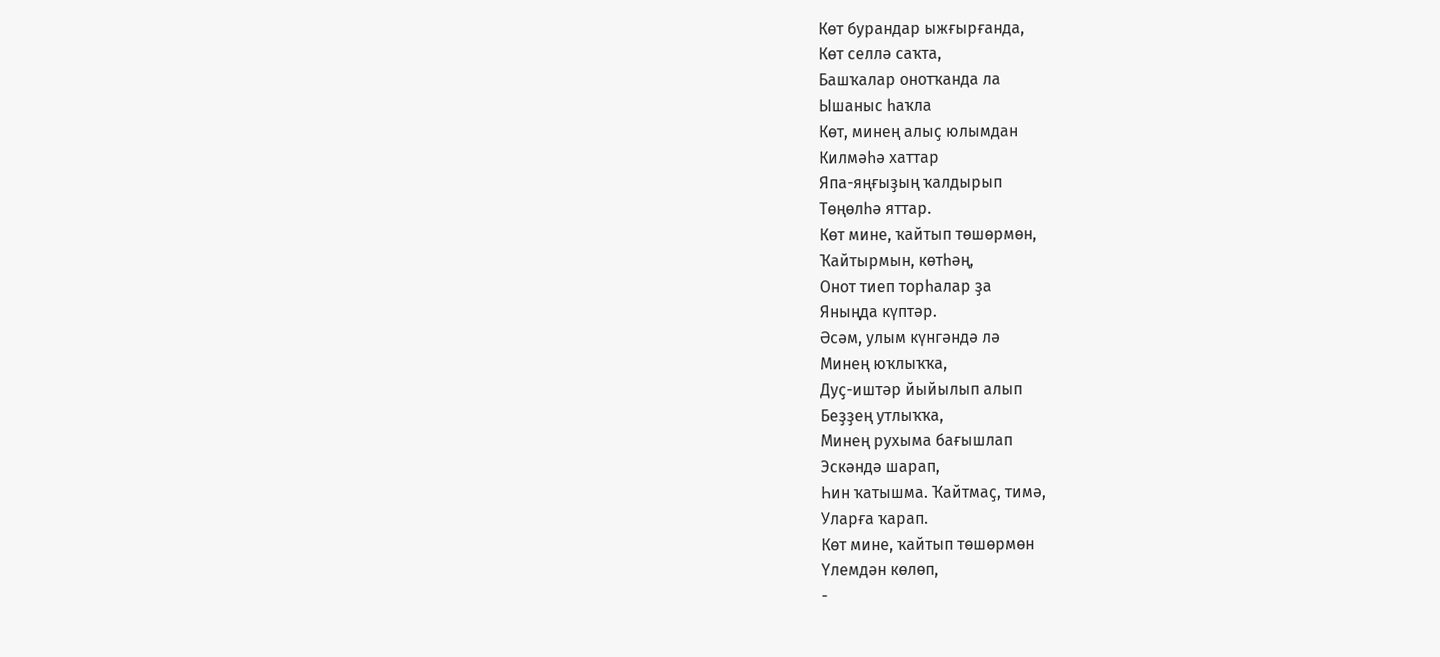Көт бурандар ыжғырғанда,
Көт селлә саҡта,
Башҡалар онотҡанда ла
Ышаныс һаҡла
Көт, минең алыҫ юлымдан
Килмәһә хаттар
Япа-яңғыҙың ҡалдырып
Төңөлһә яттар.
Көт мине, ҡайтып төшөрмөн,
Ҡайтырмын, көтһәң,
Онот тиеп торһалар ҙа
Яныңда күптәр.
Әсәм, улым күнгәндә лә
Минең юҡлыҡҡа,
Дуҫ-иштәр йыйылып алып
Беҙҙең утлыҡҡа,
Минең рухыма бағышлап
Эскәндә шарап,
Һин ҡатышма. Ҡайтмаҫ, тимә,
Уларға ҡарап.
Көт мине, ҡайтып төшөрмөн
Үлемдән көлөп,
-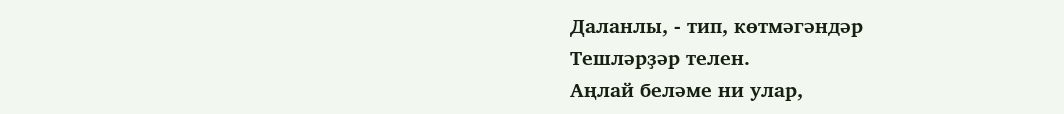Даланлы, - тип, көтмәгәндәр
Тешләрҙәр телен.
Аңлай беләме ни улар,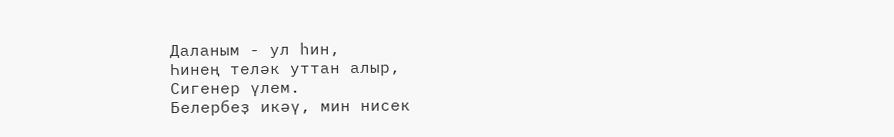Даланым - ул һин,
Һинең теләк уттан алыр,
Сигенер үлем.
Белербеҙ икәү, мин нисек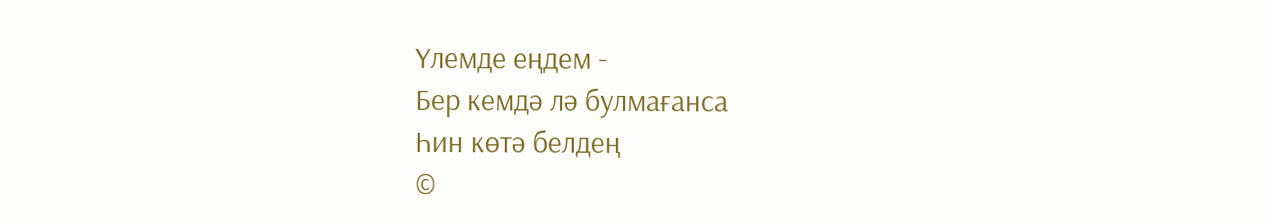Үлемде еңдем -
Бер кемдә лә булмағанса
Һин көтә белдең
©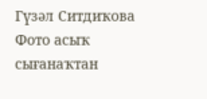Гүзәл Ситдиҡова
Фото асыҡ сығанаҡтан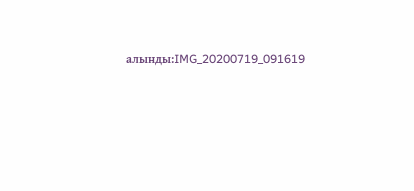алынды:IMG_20200719_091619